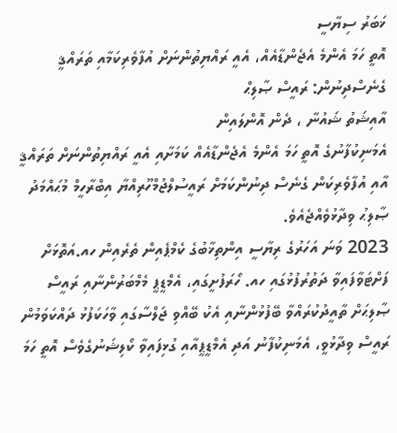ޚަބަރު ސިޔާސީ
އޮތީ ހަމަ އެންމެ އެޖެންޑާއެއް، އެއީ ރައްޔިތުންނަށް އުފާވެރިކަމާއި ތަރައްޤީ ގެނެސްދިނުން: ރައީސް ޞާލިޙް
އާއިޝަތު ޝައުނާ ، ދެން އޮންލައިން
އެމަނިކުފާނުގެ އޮތީ ހަމަ އެންމެ އެޖެންޑާއެއް ކަމަށާއި އެއީ ރައްޔިތުންނަށް ތަރައްޤީ އާއި އުފާވެރިކަން ގެނެސް ދިނުންކަމަށް ރައީސުލްޖުމްހޫރިއްޔާ އިބްރާހީމް މުޙައްމަދު ޞާލިޙު ވިދާޅުވެއްޖެއެވެ.
2023 ވަނަ އަހަރުގެ ރިޔާސީ އިންތިޚާބުގެ ކެމްޕެއިން ތެރެއިން ހއ.އަތޮޅަށް ފަށްޓަވާފައިވާ ދަތުރުފުޅުގައި ހއ. ހޯރަފުށީގައި، އެމްޑީޕީ މެމްބަރުންނާއި ރައީސް ޞާލިޙަށް ތާއީދުކުރައްވާ ބޭފުޅުންނާއި އެކު ބޭއްވި ޖަލްސާގައި ވާހަކަފުޅު ދައްކަވަމުން ރައީސް ވިދާޅުވީ، އެމަނިކުފާނު އަދި އެމްޑީޕީއާއި ގުޅިފައިވާ ކޯލިޝަނުގެވެސް އޮތީ ހަމަ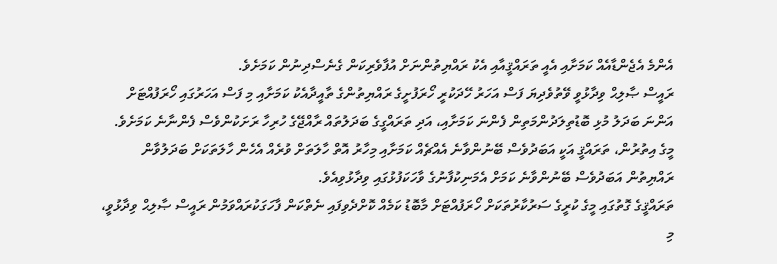އެންމެ އެޖެންޑާއެއް ކަމަށާއި އެއީ ތަރައްޤީއާއި އެކު ރައްޔިތުންނަށް އުފާވެރިކަން ގެނެސްދިނުން ކަމަށެވެ.
ރައީސް ޞާލިޙް ވިދާޅުވީ ވޭތުވެދިޔަ ފަސް އަހަރު ހޭދަކުރީ ހޯރަފުށީގެ ރައްޔިތުންގެ ތާއީދާއެކު ކަމަށާއި މި ފަސް އަހަރުގައި ހޯރަފުއްޓަށް އަންނަ ބަދަލު މުޅި ބޮޑުތިލަދުންމަތިން ފެންނަ ކަމަށާއި، އަދި ތަރައްގީގެ ބަދަލުތައް ރާއްޖޭގެ ހުރިހާ ރަށަކުންވެސް ފެންނާނެ ކަމަށެވެ.
މީގެ އިތުރުން، ތަރައްޤީ އަކީ އަބަދުވެސް ބޭނުންވާނެ އެއްޗެއް ކަމަށާއި މިހާރު އޮތް ހާލަތަށް ވުރެއް އެހެން ހާލަތަކަށް ބަދަލުވާން ރައްޔިތުން އަބަދުވެސް ބޭނުންވާނެ ކަމަށް އެމަނިކުފާނުގެ ވާހަކަފުޅުގައި ވިދާޅުވިއެވެ.
ތަރައްޤީގެ ގޮތުގައި މީގެ ކުރީގެ ސަރުކާރުތަކަށް ހޯރަފުއްޓަށް މާބޮޑު ކަމެއް ކޮށްދެވިފައި ނެތްކަން ފާހަގަކުރައްވަމުން ރައީސް ޞާލިޙް ވިދާޅުވީ، މި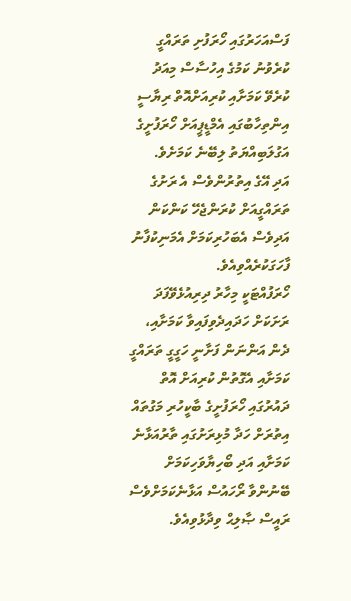ފަސްއަހަރުގައި ހޯރަފުށި ތަރައްގީ ކުރެވުނު ކަމުގެ އިހުސާސް މިއަދު ކުރެވޭ ކަމަށާއި ކުރިއަށްއޮތް ރިޔާސީ އިންތިހާބުގައި އެމްޑީޕީއަށް ހޯރަފުށީގެ އަގުލަބިއްޔަތު ލިބޭނެ ކަމަށެވެ.
އަދި އޭގެ އިތުރުންވެސް އެ ރަށުގެ ތަރައްގީއަށް ކުރަންޖެހޭ ކަންކަން އަދިވެސް އެބަހުރިކަމަށް އެމަނިކުފާނު ފާހަގަކުރެއްވިއެވެ.
ހޯރަފުއްޓަކީ މިހާރު ދިރިއުޅެވޭފަދަ ރަށަކަށް ހަދައިދެވިފައިވާ ކަމަށާއި، ދެން އަންނަން ފަށާނީ ހަގީގީ ތަރައްގީ ކަމަށާއި އެގޮތުން ކުރިއަށް އޮތް ދައުރުގައި ހޯރަފުށީގެ ބާކީހުރި މަގުތައް އިތުރަށް ހަދާ މުޅިރަށުގައި ތާރުއަޅާނެ ކަމަށާއި އަދި ބޯހިޔާވަހިކަމަށް ބޭނުންވާ ރޯހައުސް އަޅާނެކަމަށްވެސް ރައީސް ޞާލިޙް ވިދާޅުވިއެވެ.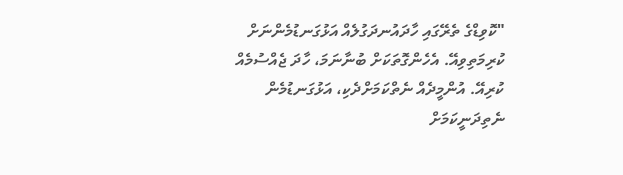"ކޮވިޑްގެ ތެރޭގައި ހާދައުނދަގުލެއް އަޅުގަނޑުމެންނަށް ކުރިމަތިވިއޭ. އެހެންގޮތަކަށް ބުނާނަމަ، ހާދަ ޖެއްސުމެއް ކުރިއޭ. އުންމީދެއް ނެތްކަމަށްދެކި، އަޅުގަނޑުމެން ނެތިދަނީކަމަށް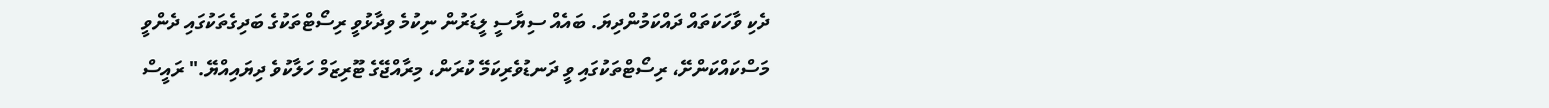ދެކި ވާހަކަތައް ދައްކަމުންދިޔަ. ބައެއް ސިޔާސީ ލީޑަރުން ނިކުމެ ވިދާޅުވީ ރިސޯޓްތަކުގެ ބަދިގެތަކުގައި ދެންވީ މަސްކައްކަންށޭ، ރިސޯޓްތަކުގައި ވީ ދަނޑުވެރިކަމޭ ކުރަން، މިރާއްޖޭގެ ޓޫރިޒަމް ހަލާކުވެ ދިޔައިއްޔޭ." ރައީސް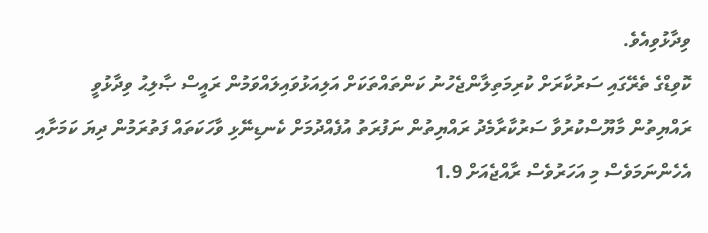ވިދާޅުވިއެވެ.
ކޮވިޑްގެ ތެރޭގައި ސަރުކާރަށް ކުރިމަތިލާންޖެހުނު ކަންތައްތަކަށް އަލިއަޅުވައިލައްވަމުން ރައީސް ޞާލިޙު ވިދާޅުވީ ރައްޔިތުން މާޔޫސްކުރުވާ ސަރުކާރާމެދު ރައްޔިތުން ނަފުރަތު އުފެއްދުމަށް ކެނޑިނޭޅި ވާހަކަތައް ފަތުރަމުން ދިޔަ ކަމަށާއި އެހެންނަމަވެސް މި އަހަރުވެސް ރާއްޖެއަށް 1.9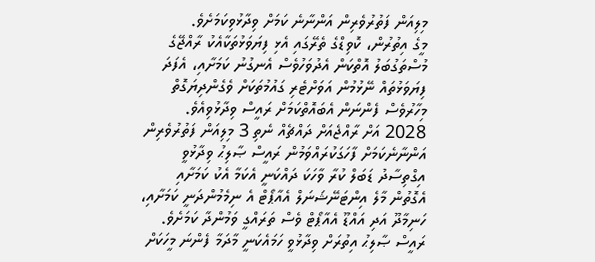މިލިއަން ފަތުރުވެރިން އަންނާނެ ކަމަށް ވިދާޅުވިކަމަށެވެ.
މީގެ އިތުރުން، ކޮވިޑްގެ ތެރޭގައި އެޅި ފިޔަވަޅުތަކާއެކު ރާއްޖޭގެ މުސްތަގުބަލު އޮތްކަން އެދުވަހުވެސް އެނގުނު ކަމަށާއި، އެފަދަ ފިޔަވަޅުތައް ނޭޅުމުން އަވަށްޓެރި ގައުމުތަކަށް ވެގެންދިޔަގޮތް މިހާރުވެސް ފެންނަން އެބައޮތްކަމަށް ރައީސް ވިދާޅުވިއެވެ.
2028 އަށް ރާއްޖެއަށް ދައްޗެއް ނެތި 3 މިލިއަން ފަތުރުވެރިން އަންނާނެކަމަށް ފާހަގަކުރައްވަމުން ރައީސް ޞާލިޙު ވިދާޅުވީ އިގްތިސާދު ޑަބަލް ކުރާ ވާހަކަ ދައްކަނީ އެކަމާ އެކު ކަމަށާއި އެގޮތުން މާލެ އިންޓަނޭޝަނަލް އެއާޕޯޓް އެ ނިމެމުންދަނީ ކަމަށާއި، ހަނިމާދޫ އަދި އައްޑޫ އެއާޕޯޓް ވެސް ތަރައްގީ ވަމުންދާ ކަމަށެވެ.
ރައީސް ޞާލިޙު އިތުރަށް ވިދާޅުވީ ހަމައެކަނީ މާދަމާ ފެންނަ މީހަކަށް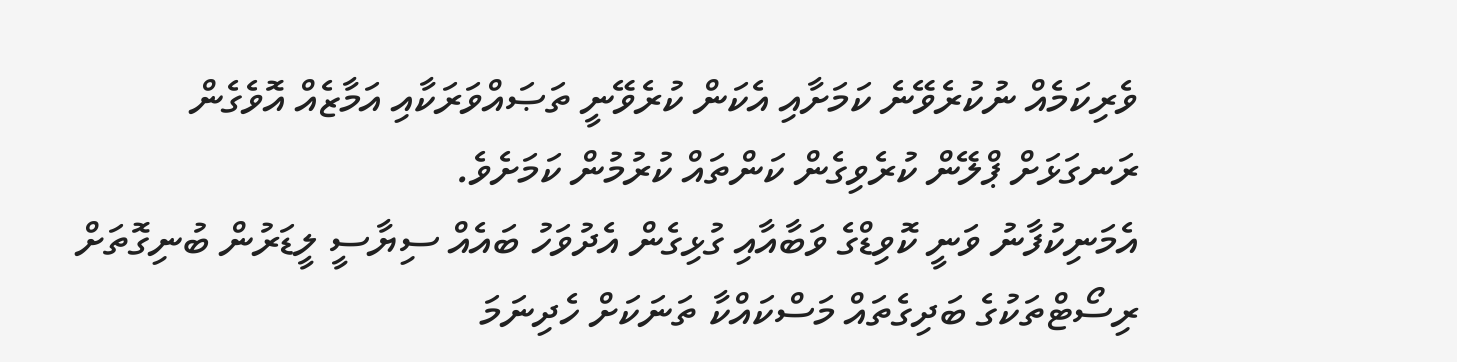ވެރިކަމެއް ނުކުރެވޭނެ ކަމަށާއި އެކަން ކުރެވޭނީ ތަޞައްވަރަކާއި އަމާޒެއް އޮވެގެން ރަނގަޅަށް ޕްލޭން ކުރެވިގެން ކަންތައް ކުރުމުން ކަމަށެވެ.
އެމަނިކުފާނު ވަނީ ކޮވިޑްގެ ވަބާއާއި ގުޅިގެން އެދުވަހު ބައެއް ސިޔާސީ ލީޑަރުން ބުނިގޮތަށް ރިސޯޓްތަކުގެ ބަދިގެތައް މަސްކައްކާ ތަނަކަށް ހެދިނަމަ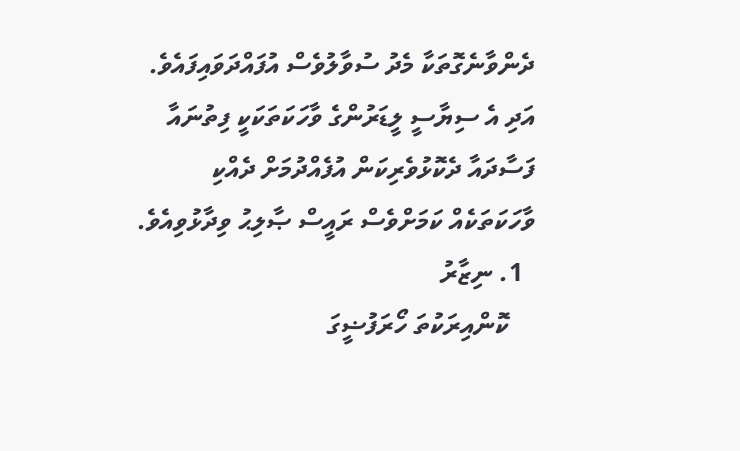ދެންވާނެގޮތަކާ މެދު ސުވާލުވެސް އުފައްދަވައިފައެވެ. އަދި އެ ސިޔާސީ ލީޑަރުންގެ ވާހަކަތަކަކީ ފިތުނައާ ފަސާދައާ ދެކޮޅުވެރިކަން އުފެއްދުމަށް ދެއްކި ވާހަކަތަކެއް ކަމަށްވެސް ރައީސް ޞާލިޙު ވިދާޅުވިއެވެ.
  1. ނިޒާރު
    ކޮންއިރަކުތަ ހޯރަފުޟީގަ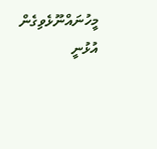މީހުނައްނޫޅެވިގެން އުޅުނީ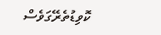ކޮވިޑުތެރޭގަވެސް